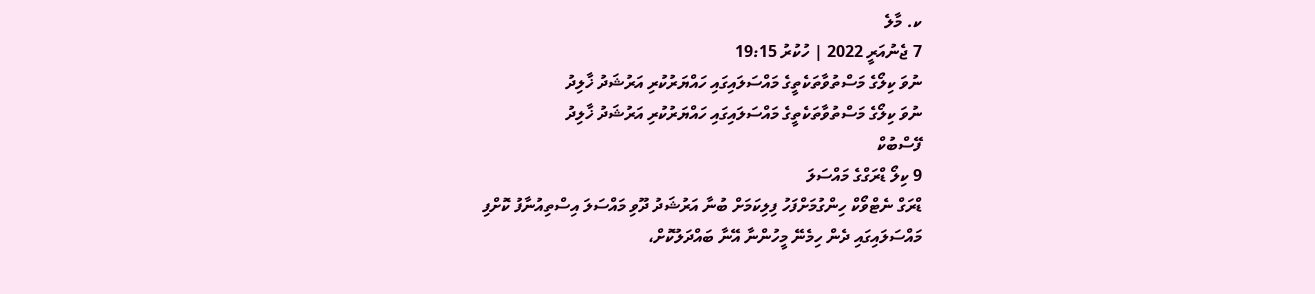ކ. މާލެ
7 ޖެނުއަރީ 2022 | ހުކުރު 19:15
ނުވަ ކިލޯގެ މަސްތުވާތަކެތީގެ މައްސަލައިގައި ހައްޔަރުކުރި އަރުޝަދު ޚާލިދު
ނުވަ ކިލޯގެ މަސްތުވާތަކެތީގެ މައްސަލައިގައި ހައްޔަރުކުރި އަރުޝަދު ޚާލިދު
ފޭސްބުކް
9 ކިލޯ ޑްރަގްގެ މައްސަލަ
ޑްރަގް ނެޓްވޯކް ހިންގުމަށްފަހު ފިލިކަމަށް ބުނާ އަރުޝަދު ދޫވި މައްސަލަ އިސްތިއުނާފު ކޮށްފި
މައްސަލައިގައި ދެން ހިމެނޭ މީހުންނާ އޭނާ ބައްދަލުކޮށް،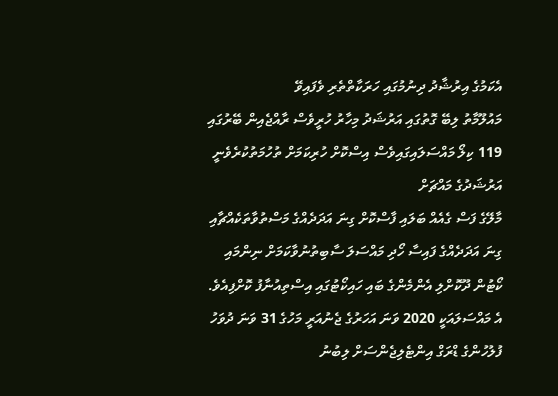އެކަމުގެ އިރުޝާދު ދިނުމުގައި ހަރަކާތްތެރި ވެފައިވޭ
މައުލޫމާތު ލިބޭ ގޮތުގައި އަރުޝަދު މިހާރު ހުރީވެސް ރާއްޖެއިން ބޭރުގައި
119 ކިލޯ މައްސަލައިގައިވެސް އިސްކޮށް ހުރިކަމަށް ތުހުމަތުކުރެވެނީ އަރުޝަދުގެ މައްޗަށް
މާލޭގެ ފަސް ގެއެއް ބަލައި ފާސްކޮށް ގިނަ އަދަދެއްގެ މަސްތުވާތަކެއްޗާއި ގިނަ އަދަދެއްގެ ފައިސާ ހޯދި މައްސަލަ ސާބިތުނުވާކަމަށް ނިންމައި ކޯޓުން ދޫކޮށްލި އެންމެންގެ ބައި ހައިކޯޓުގައި އިސްތިއުނާފު ކޮށްފިއެވެ.
އެ މައްސަލައަކީ 2020 ވަނަ އަހަރުގެ ޖެނުއަރީ މަހުގެ 31 ވަނަ ދުވަހު ފުލުހުންގެ ޑްރަގް އިންޓެލިޖެންސަށް ލިބުނު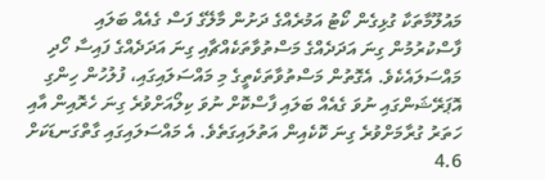މައުލޫމާތަކާ ގުޅިގެން ކޯޓު އަމުރެއްގެ ދަށުން މާލޭގެ ފަސް ގެއެއް ބަލައި ފާސްކުރުމުން ގިނަ އަދަދެއްގެ މަސްތުވާތަކެއްޗާއި ގިނަ އަދަދެއްގެ ފައިސާ ހޯދި މައްސަލައެކެވެ. އެގޮތުން މަސްތުވާތަކެތީގެ މި މައްސަލައިގައި، ފުލުހުން ހިންގި އޮޕަރޭޝަންގައި ނުވަ ގެއެއް ބަލައި ފާސްކޮށް ނުވަ ކިލޯއަށްވުރެ ގިނަ ހެރޮއިން އާއި ހަތަރު ގުރާމަށްވުރެ ގިނަ ކޮކެއިން އަތުލައިގަތެވެ. އެ މައްސަލައިގައި ގާތްގަނޑަކަށް 4.6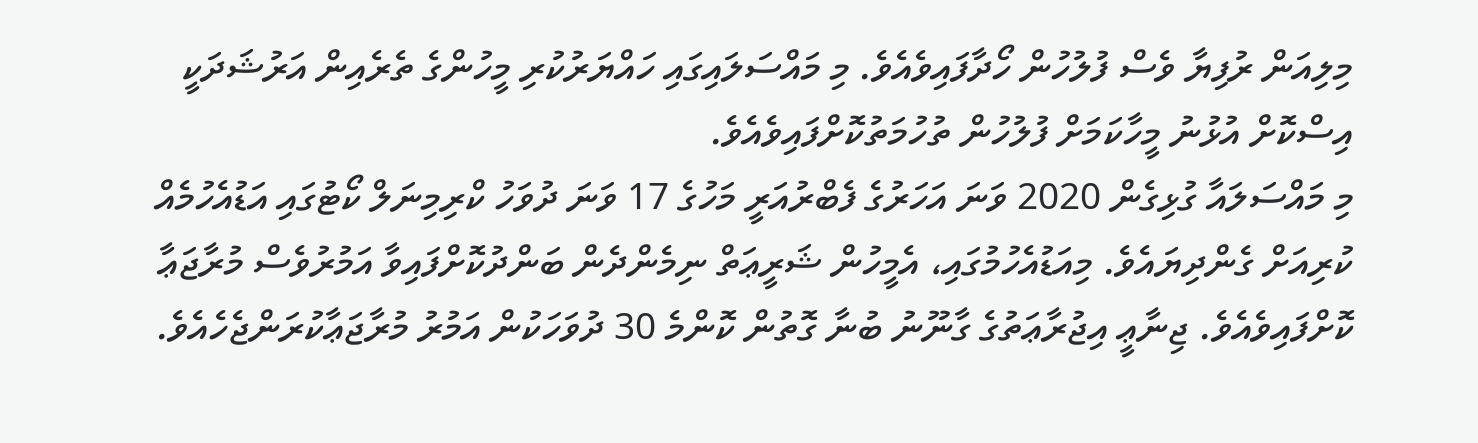މިލިއަން ރުފިޔާ ވެސް ފުލުހުން ހޯދާފައިވެއެވެ. މި މައްސަލައިގައި ހައްޔަރުކުރި މީހުންގެ ތެރެއިން އަރުޝަދަކީ އިސްކޮށް އުޅުނު މީހާކަމަށް ފުލުހުން ތުހުމަތުކޮށްފައިވެއެވެ.
މި މައްސަލައާ ގުޅިގެން 2020 ވަނަ އަހަރުގެ ފެބްރުއަރީ މަހުގެ 17 ވަނަ ދުވަހު ކްރިމިނަލް ކޯޓުގައި އަޑުއެހުމެއް ކުރިއަށް ގެންދިޔައެވެ. މިއަޑުއެހުމުގައި، އެމީހުން ޝަރީޢަތް ނިމެންދެން ބަންދުކޮށްފައިވާ އަމުރުވެސް މުރާޖަޢާ ކޮށްފައިވެއެވެ. ޖިނާޢީ އިޖުރާޢަތުގެ ގާނޫނު ބުނާ ގޮތުން ކޮންމެ 30 ދުވަހަކުން އަމުރު މުރާޖަޢާކުރަންޖެހެއެވެ.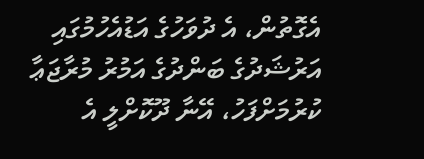އެގޮތުން، އެ ދުވަހުގެ އަޑުއެހުމުގައި އަރުޝަދުގެ ބަންދުގެ އަމުރު މުރާޖަޢާ ކުރުމަށްފަހު، އޭނާ ދޫކޮށްލީ އެ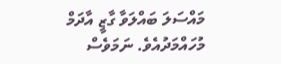މައްސަލަ ބައްލަވާ ގާޒީ އާދަމް މުހައްމަދުއެވެ. ނަމަވެސް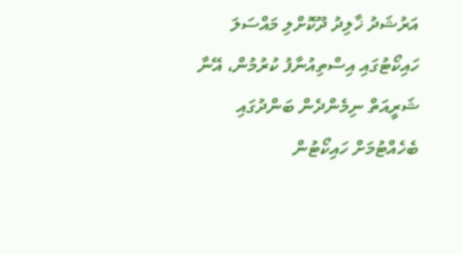އަރުޝަދު ޚާލިދު ދޫކޮށްލި މައްސަލަ ހައިކޯޓުގައި އިސްތިއުނާފު ކުރުމުން، އޭނާ ޝަރީއަތް ނިމެންދެން ބަންދުގައި ބެހެއްޓުމަށް ހައިކޯޓުން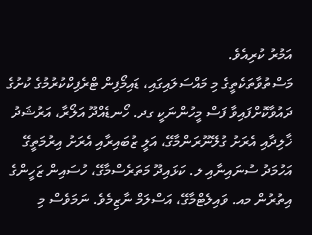އަމުރު ކުރިއެވެ.
މަސްތުވާތަކެތީގެ މި މައްސަލައިގައި، ޑައިމޯފިން ޓްރެފިކްކުރުމުގެ ކުށުގެ ދައުވާކޮށްފައިވާ ފަސް މީހުންނަކީ ގދ. ހޯނޑެއްދޫ އަލޯރާ، އަރުޝަދު ޚާލިދާއި އެރަށު ގުލޭނޫރަންމާގޭ، އަލީ ޒުބައިރާއި އެރަށު އިރުމަތީގޭ އަހުމަދު ސުނައިނާއި ލ. ކަޅައިދޫ މަތަރެސްމާގޭ، ހުސައިން ޒަހީންގެ އިތުރުން މއ. ވައިލެޓްމާގޭ، އަސްލަމް ނާޒިމެވެ. ނަމަވެސް މި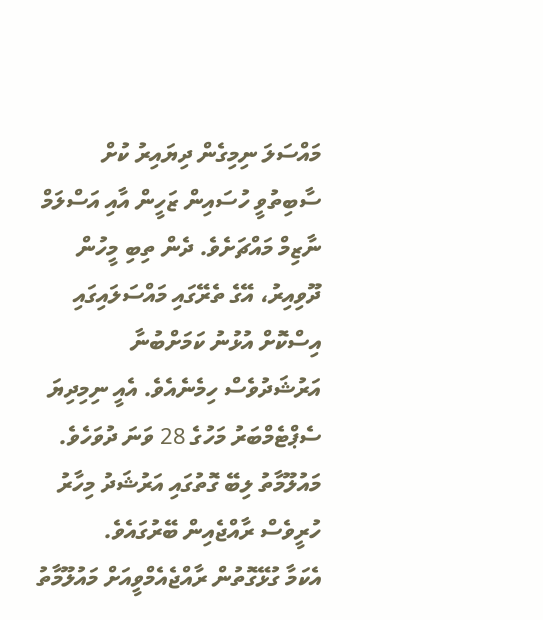މައްސަލަ ނިމިގެން ދިޔައިރު ކުށް ސާބިތުވީ ހުސައިން ޒަހީން އާއި އަސްލަމް ނާޒިމް މައްޗަށެވެ. ދެން ތިބި މީހުން ދޫވިއިރު، އޭގެ ތެރޭގައި މައްސަލައިގައި އިސްކޮށް އުޅުނު ކަމަށްބުނާ އަރުޝަދުވެސް ހިމެނެއެވެ. އެއީ ނިމިދިޔަ ސެޕްޓެމްބަރު މަހުގެ 28 ވަނަ ދުވަހެވެ.
މައުލޫމާތު ލިބޭ ގޮތުގައި އަރުޝަދު މިހާރު ހުރީވެސް ރާއްޖެއިން ބޭރުގައެވެ.
އެކަމާ ގުޅޭގޮތުން ރާއްޖެއެމްވީއަށް މައުލޫމާތު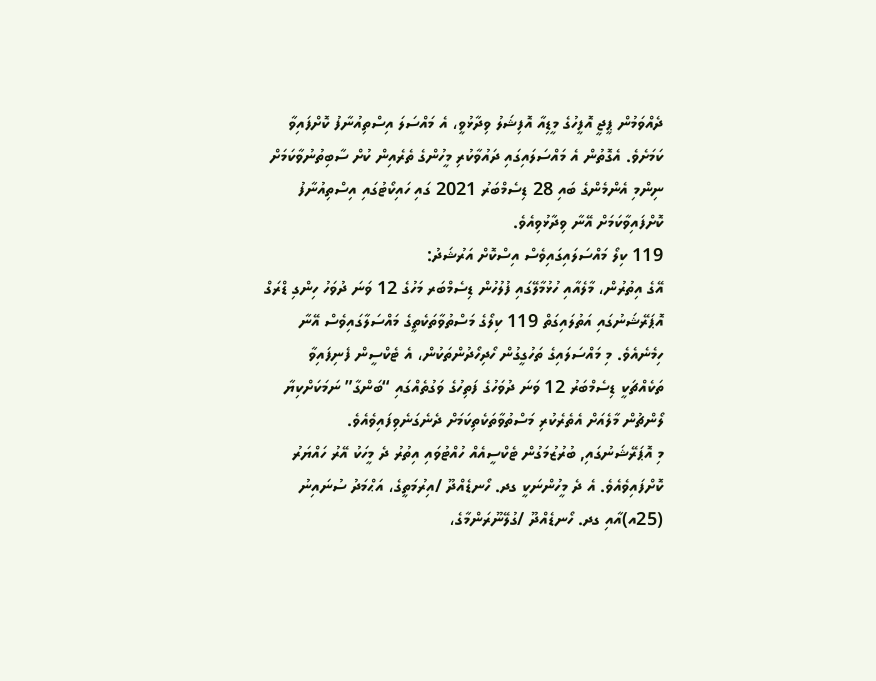ދެއްވަމުން ޕީޖީ އޮފީހުގެ މީޑިއާ އޮފިޝަލު ވިދާޅުވީ، އެ މައްސަލަ އިސްތިއުނާފު ކޮށްފައިވާ ކަމަށެވެ. އެގޮތުން އެ މައްސަލައިގައި ދައުވާކުރި މީހުންގެ ތެރެއިން ކުށް ސާބިތުނުވާކަމަށް ނިންމި އެންމެންގެ ބައި 28 ޑިސެމްބަރު 2021 ގައި ހައިކޯޓުގައި އިސްތިއުނާފު ކޮށްފައިވާކަމަށް އޭނާ ވިދާޅުވިއެވެ.
119 ކިލޯ މައްސަލައިގައިވެސް އިސްކޮށް އަރުޝަދު:
އޭގެ އިތުރުން، މާލެއާއި ހުޅުމާލޭގައި ފުލުހުން ޑިސެމްބަރ މަހުގެ 12 ވަނަ ދުވަހު ހިންގި ޑްރަގް އޮޕަރޭޝަނުގައި އަތުލައިގަތް 119 ކިލޯގެ މަސްތުވާތަކެތީގެ މައްސަލާގައިވެސް އޭނާ ހިމެނެއެވެ. މި މައްސަލައިގެ ތަހުގީގުން ހޯދިހޯދުންތަކުން، އެ ޓެކްސީން ފެނިފައިވާ ތަކެއްޗަކީ ޑިސެމްބަރު 12 ވަނަ ދުވަހުގެ ފަތިހުގެ ވަގުތެއްގައި “ބަންގާ” ނަމަކަށްކިޔާ ލޯންޗުން މާލެއަށް އެތެރެކުރި މަސްތުވާތަކެތިކަމަށް ދެނެގަނެވިފައިވެއެވެ.
މި އޮޕަރޭޝަނުގައި, ބުރުޒުމަގުން ޓެކްސީއެއް ހުއްޓުވައި އިތުރު ދެ މީހަކު އޭރު ހައްޔަރު ކޮށްފައިވެއެވެ. އެ ދެ މީހުންނަކީ ގދ. ހޯނޑެއްދޫ /އިރުމަތީގެ، އަޙްމަދު ސުނައިނު (25އ)އާއި ގދ. ހޯނޑެއްދޫ /ގުލޭނޫރަންމާގެ،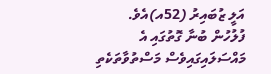އަލީ ޒުބައިރު (52އ)އެވެ.
ފުލުހުން ބުނާ ގޮތުގައި އެ މައްސަލައިގައިވެސް މަސްތުވާތަކެތި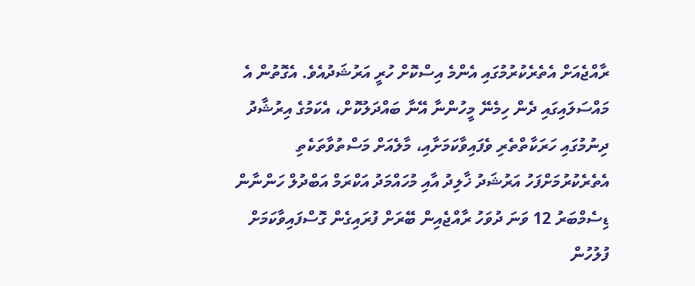ރާއްޖެއަށް އެތެރެކުރުމުގައި އެންމެ އިސްކޮށް ހުރީ އަރުޝަދުއެވެ. އެގޮތުން އެ މައްސަލައިގައި ދެން ހިމެނޭ މީހުންނާ އޭނާ ބައްދަލުކޮށް، އެކަމުގެ އިރުޝާދު ދިނުމުގައި ހަރަކާތްތެރި ވެފައިވާކަމަށާއި، މާލެއަށް މަސްތުވާތަކެތި އެތެރެކުރުމަށްފަހު އަރުޝަދު ޚާލިދު އާއި މުހައްމަދު އަކްރަމް އަބްދުލް ހަންނާން ޑިސެމްބަރު 12 ވަނަ ދުވަހު ރާއްޖެއިން ބޭރަށް ފުރައިގެން ގޮސްފައިވާކަމަށް ފުލުހުން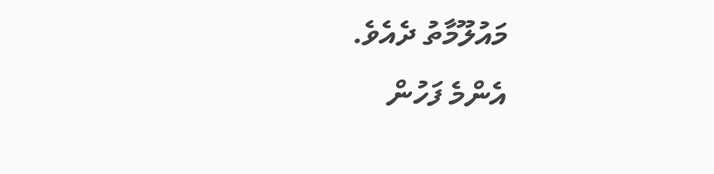މައުލޫމާތު ދެއެވެ.
އެންމެ ފަހުން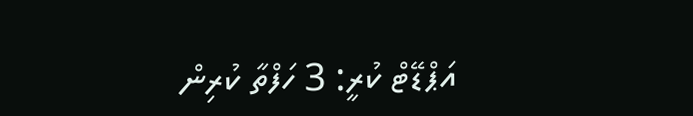އަޕްޑޭޓް ކުރީ: 3 ހަފްތާ ކުރިން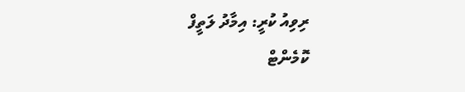ރިވިއު ކުރީ: އިމާދު ލަތީފް
ކޮމެންޓް